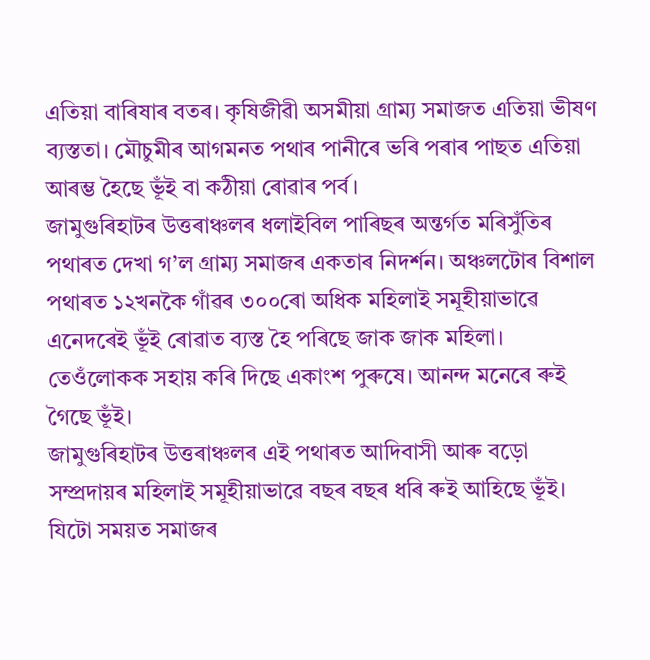এতিয়া বাৰিষাৰ বতৰ। কৃষিজীৱী অসমীয়া গ্ৰাম্য সমাজত এতিয়া ভীষণ ব্যস্ততা। মৌচুমীৰ আগমনত পথাৰ পানীৰে ভৰি পৰাৰ পাছত এতিয়া আৰম্ভ হৈছে ভূঁই বা কঠীয়া ৰোৱাৰ পৰ্ব।
জামুগুৰিহাটৰ উত্তৰাঞ্চলৰ ধলাইবিল পাৰিছৰ অন্তৰ্গত মৰিসুঁতিৰ পথাৰত দেখা গ’ল গ্ৰাম্য সমাজৰ একতাৰ নিদৰ্শন। অঞ্চলটোৰ বিশাল পথাৰত ১২খনকৈ গাঁৱৰ ৩০০ৰো অধিক মহিলাই সমূহীয়াভাৱে এনেদৰেই ভূঁই ৰোৱাত ব্যস্ত হৈ পৰিছে জাক জাক মহিলা। তেওঁলোকক সহায় কৰি দিছে একাংশ পুৰুষে। আনন্দ মনেৰে ৰুই গৈছে ভূঁই।
জামুগুৰিহাটৰ উত্তৰাঞ্চলৰ এই পথাৰত আদিবাসী আৰু বড়ো সম্প্ৰদায়ৰ মহিলাই সমূহীয়াভাৱে বছৰ বছৰ ধৰি ৰুই আহিছে ভূঁই। যিটো সময়ত সমাজৰ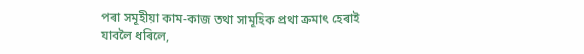পৰা সমূহীয়া কাম-কাজ তথা সামূহিক প্ৰথা ক্ৰমাৎ হেৰাই যাবলৈ ধৰিলে,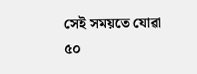সেই সময়তে যোৱা ৫০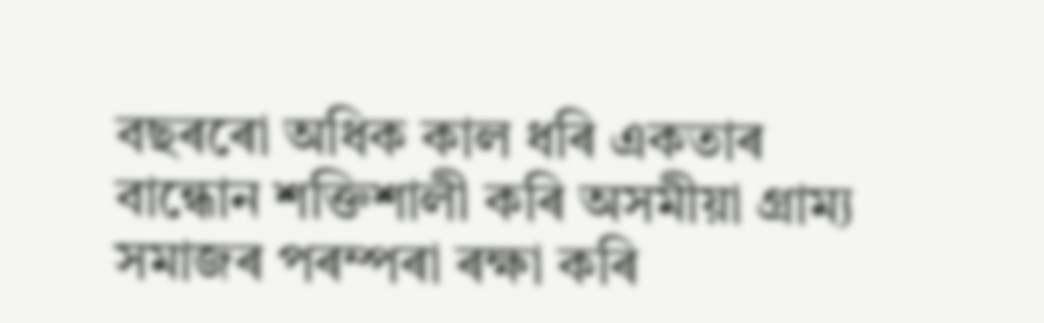বছৰৰো অধিক কাল ধৰি একতাৰ বান্ধোন শক্তিশালী কৰি অসমীয়া গ্ৰাম্য সমাজৰ পৰম্পৰা ৰক্ষা কৰি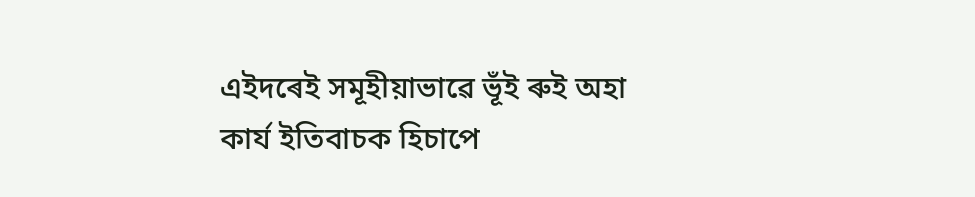এইদৰেই সমূহীয়াভাৱে ভূঁই ৰুই অহা কাৰ্য ইতিবাচক হিচাপে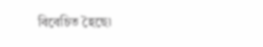বিবেচিত হৈছে৷